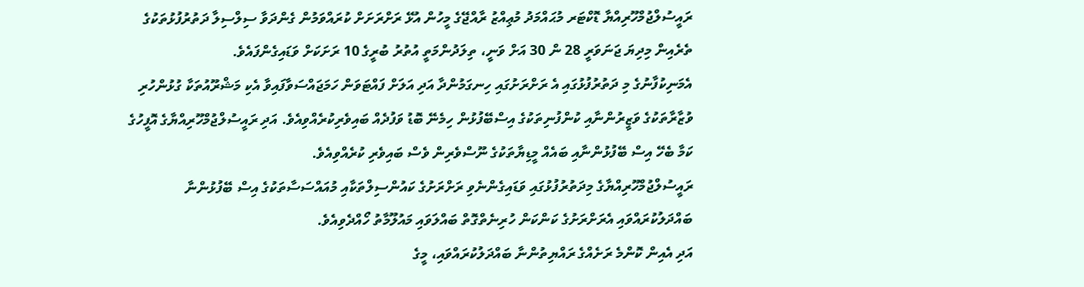ރައީސުލްޖުމްހޫރިއްޔާ ޑޮކްޓަރ މުޙައްމަދު މުޢިއްޒު ރާއްޖޭގެ މީހުން އުޅޭ ރަށްރަށަށް ކުރައްވަމުން ގެންދަވާ ސިލްސިލާ ދަތުރުފުޅުތަކުގެ ތެރެއިން މިދިޔަ ޖަނަވަރީ 28 ން 30 އަށް ވަނީ، ތިލަދުންމަތީ އުތުރު ބުރީގެ 10 ރަށަކަށް ވަޑައިގެންފައެވެ.
އެމަނިކުފާނުގެ މި ދަތުރުފުޅުގައި އެ ރަށްރަށުގައި ހިނގަމުންދާ އަދި އަލަށް ފައްޓަވަން ހަމަޖައްސަވާފައިވާ އެކި މަޝްރޫއުތަކާ ގުޅުންހުރި ވުޒާރާތަކުގެ ވަޒީރުންނާއި ކުންފުނިތަކުގެ އިސްބޭފުޅުން ހިމެނޭ ބޮޑު ވަފުދެއް ބައިވެރިކުރެއްވިއެވެ. އަދި ރައީސުލްޖުމްހޫރިއްޔާގެ އޮފީހުގެ ކަމާ ބެހޭ އިސް ބޭފުޅުންނާއި ބައެއް މީޑިޔާތަކުގެ ނޫސްވެރިން ވެސް ބައިވެރި ކުރެއްވިއެވެ.
ރައީސުލްޖުމްހޫރިއްޔާގެ މިދަތުރުފުޅުގައި ވަޑައިގެންނެވި ރަށްރަށުގެ ކައުންސިލްތަކާއި މުއައްސަސާތަކުގެ އިސް ބޭފުޅުންނާ ބައްދަލުކުރައްވައި އެރަށްރަށުގެ ކަންކަން ހުރިނެތްގޮތް ބައްލަވައި މައުލޫމާތު ހޯއްދެވިއެވެ.
އަދި އެއިން ކޮންމެ ރަށެއްގެ ރައްޔިތުންނާ ބައްދަލުކުރައްވައި، މީގެ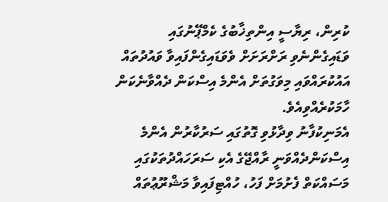ކުރިން، ރިޔާސީ އިންތިޚާބުގެ ކެމްޕޭނުގައި ވަޑައިގެންނެވި ރަށްރަށަށް ވެވަޑައިގެންފައިވާ ވައުދުތައް އައުކުރައްވައި މިވަގުތަށް އެންމެ އިސްކަން ދެއްވާނެކަން ހާމަކުރެއްވިއެވެ.
އެމަނިކުފާނު ވިދާޅުވި ގޮތުގައި ސަރުކާރުން އެންމެ އިސްކަންދެއްވަނީ ރާއްޖޭގެ އެކި ސަރަހައްދުތަކުގައި މަސައްކަތް ފެށުމަށް ފަހު، ހުއްޓިފައިވާ މަޝްރޫޢުތައް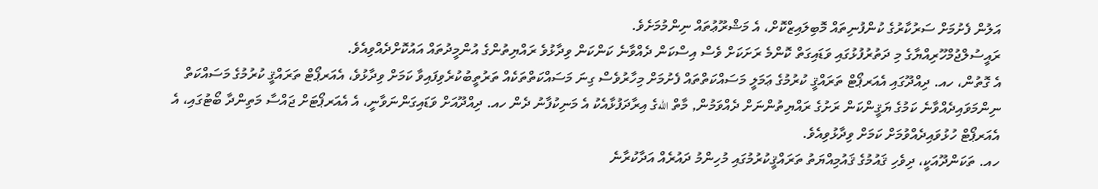އަލުން ފެށުމަށް ސަރުކާރުގެ ކުންފުނިތައް މޮބިލައިޒްކޮށް، އެ މަޝްރޫޢުތައް ނިންމުމަށެވެ.
ރައީސުލްޖުމްހޫރިއްޔާގެ މި ދަތުރުފުޅުގައި ވަޑައިގަތް ކޮންމެ ރަށަކަށް ވެސް އިސްކަން ދެއްވާނެ ކަންކަން ވިދާޅުވެ ރައްޔިތުންގެ އުންމީދުތައް އައުކޮށްދެއްވިއެވެ.
އެ ގޮތުން، ހއ. ދިއްދޫގައި އެއަރޕޯޓް ތަރައްޤީ ކުރުމުގެ ޢަމަލީ މަސައްކަތްތައް ފެށުމަށް މިހާރުވެސް ގިނަ މަސައްކަތްތަކެއް ތަރުތީބުކުރެވިފައިވާ ކަމަށް ވިދާޅުވެ، އެއަރޕޯޓް ތަރައްޤީ ކުރުމުގެ މަސައްކަތް ނިންމަވައިދެއްވާނެ ކަމުގެ ޔަޤީންކަން ރަށުގެ ރައްޔިތުންނަށް ދެއްވަމުން, މާތް اللهގެ އިރާދަފުޅާއެކު އެ މަނިކުފާނު ދެން ހއ. ދިއްދޫއަށް ވަޑައިގަންނަވާނީ، އެ އެއަރޕޯޓަށް ޖައްސާ މަތިންދާ ބޯޓުގައި، އެ އެއަރޕޯޓް ހުޅުވައިދެއްވުމަށް ކަމަށް ވިދާޅުވިއެވެ.
ހއ. ތަކަންދޫއަކީ، ދިވެހި ޤައުމުގެ ޤައުމިއްޔަތު ތަރައްޤީކުރުމުގައި މުހިންމު ދައުރެއް އަދާކުރާނެ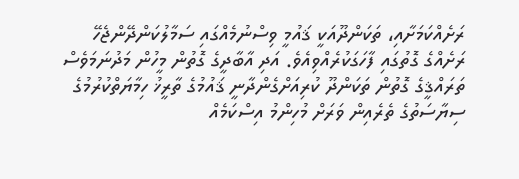ރަށެއްކަމަށާއި، ތަކަންދޫއަކީ ޤައުމީ ވިސްނުމެއްގައި ސަމާލުކަންދޭންޖެހޭ ރަށެއްގެ ގޮތުގައި ފާހަގަކުރެއްވިއެވެ. އަދި އާބާދީގެ ގޮތުން މީހުން މަދުނަމަވެސް ތަރައްޤީގެ ގޮތުން ތަކަންދޫ ކުރިއަށްގެންދާނީ ޤައުމުގެ ތާރީޚު ހިމާޔަތްކުރުމުގެ ސިޔާސަތުގެ ތެރެއިން ވަރަށް މުހިންމު އިސްކަމެއް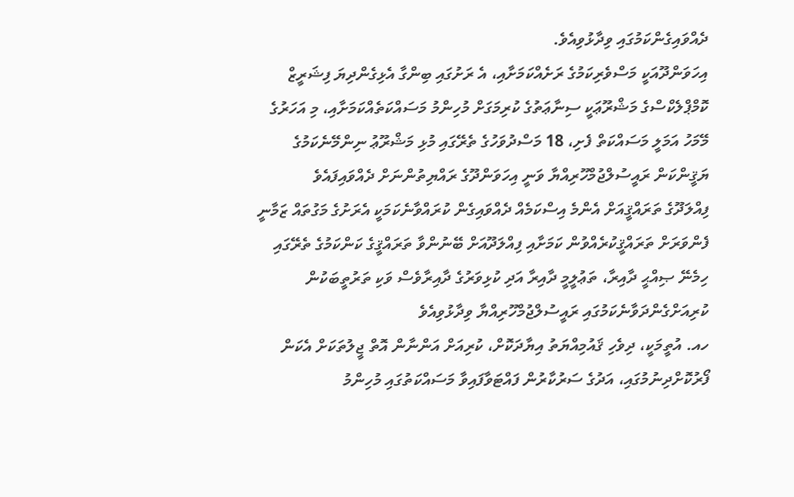ދެއްވައިގެންކަމުގައި ވިދާޅުވިއެވެ.
އިހަވަންދޫއަކީ މަސްވެރިކަމުގެ ރަށެއްކަމަށާއި، އެ ރަށުގައި ބިންގާ އެޅިގެންދިޔަ ފިޝަރީޒް ކޮމްޕްލެކްސްގެ މަޝްރޫޢަކީ ސިނާޢަތުގެ ކުރިމަގަށް މުހިންމު މަސައްކަތެއްކަމަށާއި، މި އަހަރުގެ މޭމަހު އަމަލީ މަސައްކަތް ފެށި، 18 މަސްދުވަހުގެ ތެރޭގައި މުޅި މަޝްރޫޢު ނިންމޭނެކަމުގެ ޔަޤީންކަން ރައީސުލްޖުމްހޫރިއްޔާ ވަނީ އިހަވަންދޫގެ ރައްޔިތުންނަށް ދެއްވައިފައެވެ
ފިއްލަދޫގެ ތަރައްޤީއަށް އެންމެ އިސްކަމެއް ދެއްވައިގެން ކުރައްވާނެކަމަކީ އެރަށުގެ މަގުތައް ޒަމާނީ ފެންވަރަށް ތަރައްޤީކުރެއްވުން ކަމަށާއި ފިއްލަދޫއަށް ބޭނުންވާ ތަރައްޤީގެ ކަންކަމުގެ ތެރޭގައި ހިމެނޭ ޞިއްޙީ ދާއިރާ، ތަޢުލީމީ ދާއިރާ އަދި ކުޅިވަރުގެ ދާއިރާވެސް ވަކި ތަރުތީބަކުން ކުރިއަށްގެންދަވާނެކަމުގައި ރައީސުލްޖުމްހޫރިއްޔާ ވިދާޅުވިއެވެ
ހއ. އުތީމަކީ، ދިވެހި ޤައުމިއްޔަތު އިޔާދަކޮށް، ކުރިއަށް އަންނާން އޮތް ޖީލުތަކަށް އެކަން ފޯރުކޮށްދިނުމުގައި، އަދުގެ ސަރުކާރުން ފައްޓަވާފައިވާ މަސައްކަތުގައި މުހިންމު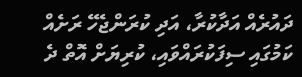ދައުރެއް އަދާކުރާ، އަދި ކުރަންޖެހޭ ރަށެއް ކަމުގައި ސިފަކުރައްވައި، ކުރިޔަށް އޮތް ދެ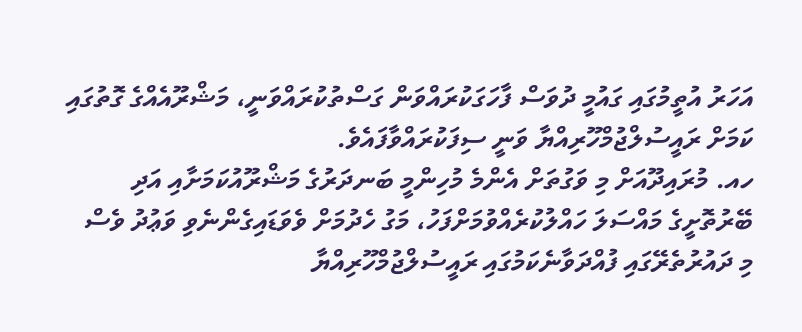އަހަރު އުތީމުގައި ގައުމީ ދުވަސް ފާހަގަކުރައްވަން ގަސްތުކުރައްވަނީ، މަޝްރޫއެއްގެ ގޮތުގައި ކަމަށް ރައީސުލްޖުމްހޫރިއްޔާ ވަނީ ސިފަކުރައްވާފައެވެ.
ހއ. މުރައިދޫއަށް މި ވަގުތަށް އެންމެ މުހިންމީ ބަނދަރުގެ މަޝްރޫއުކަމަށާއި އަދި ބޭރުތޮށީގެ މައްސަލަ ހައްލުކުރެއްވުމަށްފަހު، މަގު ހެދުމަށް ވެވަޑައިގެންނެވި ވަޢުދު ވެސް މި ދައުރުތެރޭގައި ފުއްދަވާނެކަމުގައި ރައީސުލްޖުމްހޫރިއްޔާ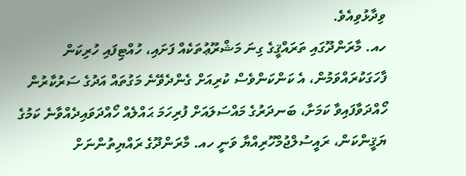ވިދާޅުވިއެވެ.
ހއ. މާރަންދޫގައި ތަރައްޤީގެ ގިނަ މަޝްރޫޢުތަކެއް ފަށައި، ހުއްޓިފައި ހުރިކަން ފާހަގަކުރައްވަމުން، އެ ކަންކަންވެސް ކުރިއަށް ގެންދެވޭނެ މަގުތައް އަދުގެ ސަރުކާރުން ހޯއްދަވާފައިވާ ކަމަށާ، ބަނދަރުގެ މައްސަލައަށް ފުރިހަމަ ޙައްލެއް ހޯއްދަވައިދެއްވާނެ ކަމުގެ ޔަޤީންކަން، ރައީސުލްޖުމްހޫރިއްޔާ ވަނީ ހއ. މާރަންދޫގެ ރައްޔިތުންނަށް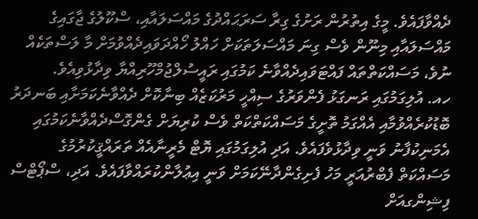ދެއްވާފައެވެ. މީގެ އިތުރުން ރަށުގެ ގިރާ ސަރަޙައްދުގެ މައްސަލައާއި، ސްކޫލުގެ ޖާގައިގެ މައްސަލައާއި މިނޫން ވެސް ގިނަ މައްސަލަތަކަށް ހައްލު ހޯއްދަވައިދެއްވުމަށް މާ ލަސްތަކެއް ނުވެ، މަސައްކަތްތައް ފައްޓަވައިދެއްވާނެ ކަމުގައި ރައީސުލްޖުމްހޫރިއްޔާ ވިދާޅުވިއެވެ.
ހއ. އުލިގަމުގައި ރަނގަޅު ފެންވަރުގެ ސިއްހީ މަރުކަޒެއް ބިނާކޮށް ދެއްވާނެކަމަށާއި ބަނދަރު ބޮޑުކުރެއްވުމާއި އެއްގަމު ތޮށީގެ މަސައްކަތްކަތް ވެސް ކުރިޔަށް ގެންގޮސްދެއްވާނެކަމުގައި އެމަނިކުފާނު ވަނީ ވިދާޅުވެފައެވެ. އަދި އުލިގަމުގައި ޔޮޓް މެރީނާއެއް ތަރައްޤީކުރުމުގެ މަސައްކަތް ފެބްރުއަރީ މަހު ފެށިގެންދާނޭކަމަށް ވަނީ އިޢުލާންކުރައްވާފައެވެ. އަދި، ސްޕޯޓްސް ފިޝިންގއަށް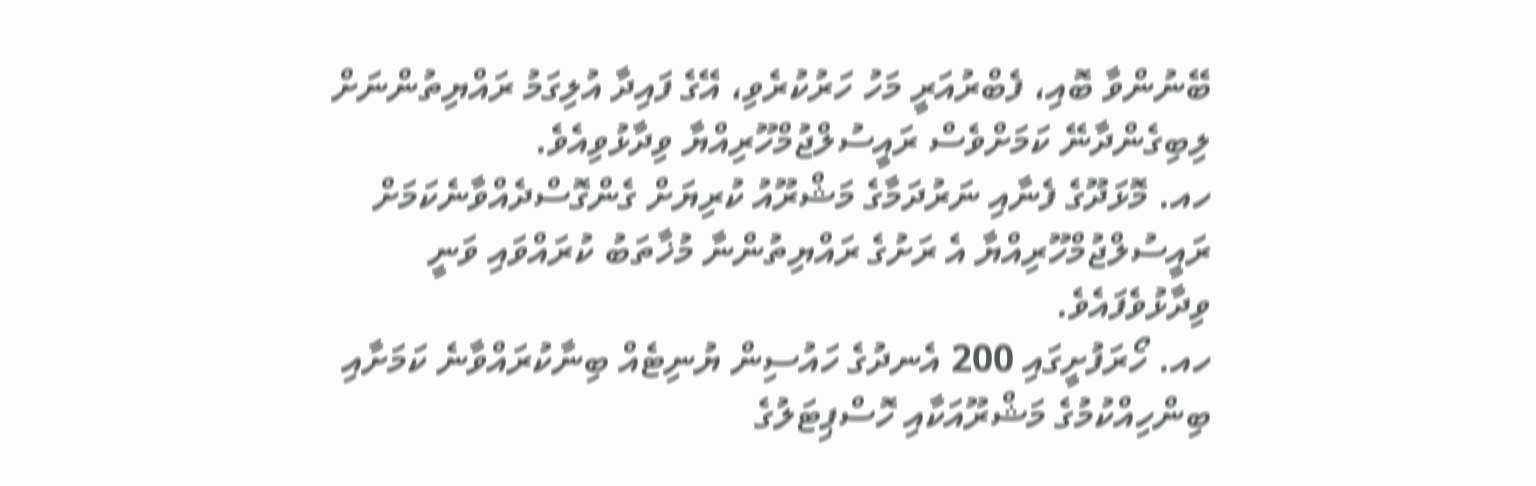ބޭނުންވާ ބޮއި، ފެބްރުއަރީ މަހު ހަރުކުރެވި، އޭގެ ފައިދާ އުލިގަމު ރައްޔިތުންނަށް ލިބިގެންދާނޭ ކަމަށްވެސް ރައީސުލްޖުމްހޫރިއްޔާ ވިދާޅުވިއެވެ.
ހއ. މޮޅަދޫގެ ފެނާއި ނަރުދަމާގެ މަޝްރޫއު ކުރިޔަށް ގެންގޮސްދެއްވާނެކަމަށް ރައީސުލްޖުމްހޫރިއްޔާ އެ ރަށުގެ ރައްޔިތުންނާ މުޚާތަބު ކުރައްވައި ވަނީ ވިދާޅުވެފައެވެ.
ހއ. ހޯރަފުށީގައި 200 އެނދުގެ ހައުސިން ޔުނިޓެއް ބިނާކުރައްވާނެ ކަމަށާއި ބިންހިއްކުމުގެ މަޝްރޫއަކާއި ހޮސްޕިޓަލުގެ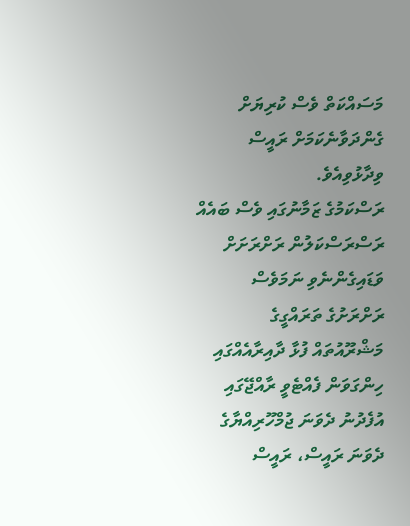މަސައްކަތް ވެސް ކުރިޔަށް ގެންދަވާނެކަމަށް ރައީސް ވިދާޅުވިއެވެ.
ރަސްކަމުގެ ޒަމާނުގައި ވެސް ބައެއް ރަސްރަސްކަލުން ރަށްރަށަށް ވަޑައިގެންނެވި ނަމަވެސް ރަށްރަށުގެ ތަރައްގީގެ މަޝްރޫއުތައް ފުޅާ ދާއިރާއެއްގައި ހިންގަވަން ފެއްޓެވީ ރާއްޖޭގައި އުފެދުނު ދެވަނަ ޖުމްހޫރިއްޔާގެ ދެވަނަ ރައީސް، ރައީސް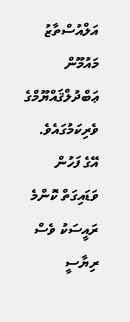އަލްއުސްތާޒު މައުމޫން ޢަބްދުލްޤައްޔޫމްގެ ވެރިކަމުގައެވެ. އޭގެ ފަހުން ވަޑައިގަތް ކޮންމެ ރައީސަކު ވެސް ރިޔާސީ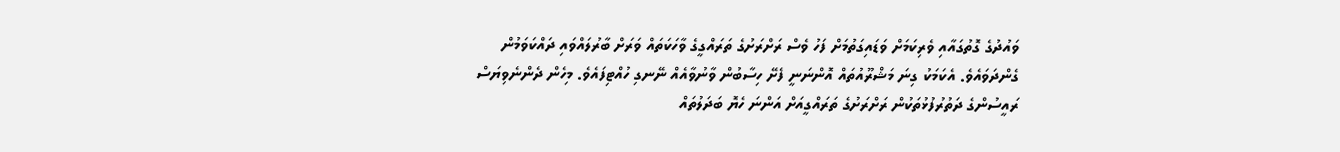ވައުދުގެ ގޮތުގައާއި ވެރިކަމަށް ވަޑައިގަތުމަށް ފަހު ވެސް ރަށްރަށުގެ ތަރައްގީގެ ވާހަކަތައް ވަރަށް ބާރުލައްވައި ދައްކަވަމުން ގެންދަވައެވެ. އެކަމަކު ގިނަ މަޝްރޫއުތައް އޮންނަނީ ފެށޭ ހިސާބުން ވާނުވާއެއް ނޭނގި ހުއްޓިފައެވެ. މިހެން ދެންނެވިޔަސް ރައީސުންގެ ދަތުރުފުޅުތަކުން ރަށްރަށުގެ ތަރައްގީއަށް އަންނަ ހެޔޮ ބަދަލުތައް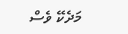މަދެކޭ ވެސް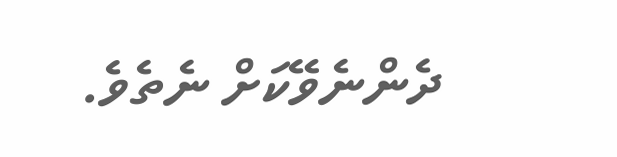ދެންނެވޭކަށް ނެތެވެ.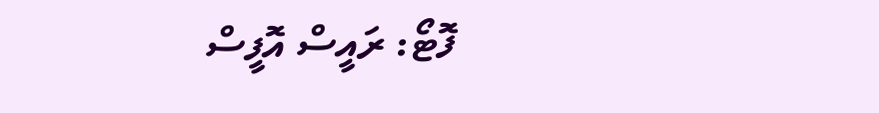ފޮޓޯ: ރައީސް އޮފީސް